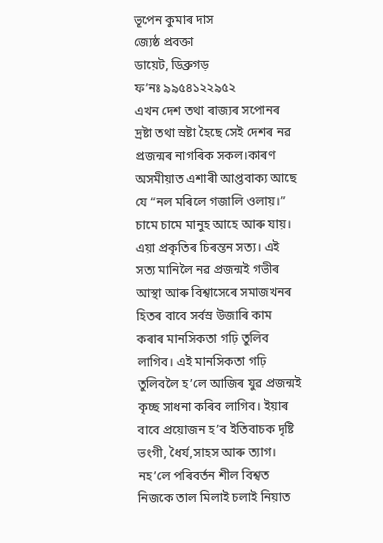ভূপেন কুমাৰ দাস
জ্যেষ্ঠ প্ৰবক্তা
ডায়েট, ডিব্ৰুগড়
ফ’নঃ ৯৯৫৪১২২৯৫২
এখন দেশ তথা ৰাজ্যৰ সপোনৰ দ্ৰষ্টা তথা স্ৰষ্টা হৈছে সেই দেশৰ নৱ প্ৰজন্মৰ নাগৰিক সকল।কাৰণ অসমীয়াত এশাৰী আপ্তবাক্য আছে যে “নল মৰিলে গজালি ওলায়।” চামে চামে মানুহ আহে আৰু যায়। এয়া প্ৰকৃতিৰ চিৰন্তন সত্য। এই সত্য মানিলৈ নৱ প্ৰজন্মই গভীৰ আস্থা আৰু বিশ্বাসেৰে সমাজখনৰ হিতৰ বাবে সৰ্বস্ৰ উজাৰি কাম কৰাৰ মানসিকতা গঢ়ি তুলিব লাগিব। এই মানসিকতা গঢ়ি তুলিবলৈ হ’লে আজিৰ যুৱ প্ৰজন্মই কৃচ্ছ সাধনা কৰিব লাগিব। ইয়াৰ বাবে প্ৰয়োজন হ’ব ইতিবাচক দৃষ্টি ভংগী, ধৈৰ্য,সাহস আৰু ত্যাগ। নহ’লে পৰিবৰ্তন শীল বিশ্বত নিজকে তাল মিলাই চলাই নিয়াত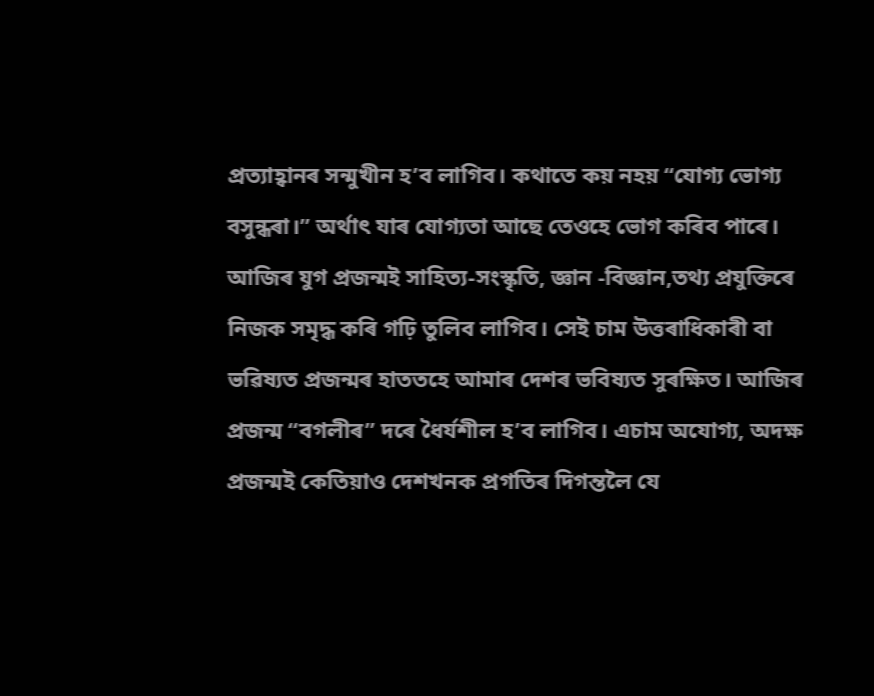প্ৰত্যাহ্বানৰ সন্মুখীন হ’ব লাগিব। কথাতে কয় নহয় “যোগ্য ভোগ্য বসুন্ধৰা।” অৰ্থাৎ যাৰ যোগ্যতা আছে তেওহে ভোগ কৰিব পাৰে। আজিৰ যুগ প্ৰজন্মই সাহিত্য-সংস্কৃতি, জ্ঞান -বিজ্ঞান,তথ্য প্ৰযুক্তিৰে নিজক সমৃদ্ধ কৰি গঢ়ি তুলিব লাগিব। সেই চাম উত্তৰাধিকাৰী বা ভৱিষ্যত প্ৰজন্মৰ হাততহে আমাৰ দেশৰ ভবিষ্যত সুৰক্ষিত। আজিৰ প্ৰজন্ম “বগলীৰ” দৰে ধৈৰ্যশীল হ’ব লাগিব। এচাম অযোগ্য, অদক্ষ প্ৰজন্মই কেতিয়াও দেশখনক প্ৰগতিৰ দিগন্তলৈ যে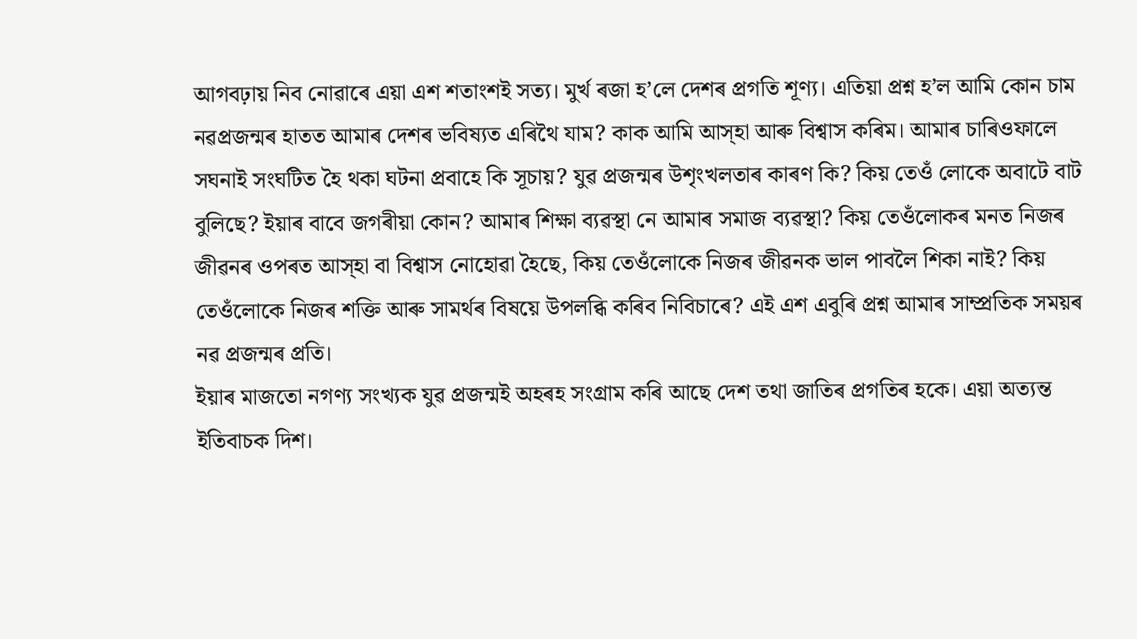আগবঢ়ায় নিব নোৱাৰে এয়া এশ শতাংশই সত্য। মুৰ্খ ৰজা হ’লে দেশৰ প্ৰগতি শূণ্য। এতিয়া প্ৰশ্ন হ’ল আমি কোন চাম নৱপ্ৰজন্মৰ হাতত আমাৰ দেশৰ ভবিষ্যত এৰিথৈ যাম? কাক আমি আস্হা আৰু বিশ্বাস কৰিম। আমাৰ চাৰিওফালে সঘনাই সংঘটিত হৈ থকা ঘটনা প্ৰবাহে কি সূচায়? যুৱ প্ৰজন্মৰ উশৃংখলতাৰ কাৰণ কি? কিয় তেওঁ লোকে অবাটে বাট বুলিছে? ইয়াৰ বাবে জগৰীয়া কোন? আমাৰ শিক্ষা ব্যৱস্থা নে আমাৰ সমাজ ব্যৱস্থা? কিয় তেওঁলোকৰ মনত নিজৰ জীৱনৰ ওপৰত আস্হা বা বিশ্বাস নোহোৱা হৈছে, কিয় তেওঁলোকে নিজৰ জীৱনক ভাল পাবলৈ শিকা নাই? কিয় তেওঁলোকে নিজৰ শক্তি আৰু সামৰ্থৰ বিষয়ে উপলব্ধি কৰিব নিবিচাৰে? এই এশ এবুৰি প্ৰশ্ন আমাৰ সাম্প্ৰতিক সময়ৰ নৱ প্ৰজন্মৰ প্ৰতি।
ইয়াৰ মাজতো নগণ্য সংখ্যক যুৱ প্ৰজন্মই অহৰহ সংগ্ৰাম কৰি আছে দেশ তথা জাতিৰ প্ৰগতিৰ হকে। এয়া অত্যন্ত ইতিবাচক দিশ।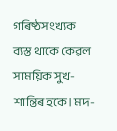গৰিষ্ঠসংখ্যক ব্যস্ত থাকে কেৱল সাময়িক সুখ-শান্তিৰ হকে। মদ-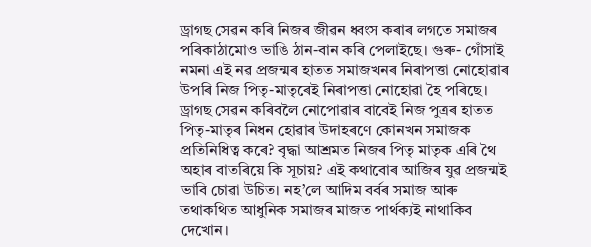ড্ৰাগছ সেৱন কৰি নিজৰ জীৱন ধ্বংস কৰাৰ লগতে সমাজৰ পৰিকাঠামোও ভাঙি ঠান-বান কৰি পেলাইছে। গুৰু- গোঁসাই নমনা এই নৱ প্ৰজন্মৰ হাতত সমাজখনৰ নিৰাপত্তা নোহোৱাৰ উপৰি নিজ পিতৃ-মাতৃৰেই নিৰাপত্তা নোহোৱা হৈ পৰিছে। ড্ৰাগছ সেৱন কৰিবলৈ নোপোৱাৰ বাবেই নিজ পুত্ৰৰ হাতত পিতৃ-মাতৃৰ নিধন হোৱাৰ উদাহৰণে কোনখন সমাজক প্ৰতিনিধিত্ব কৰে? বৃদ্ধা আশ্ৰমত নিজৰ পিতৃ মাতৃক এৰি থৈ অহাৰ বাতৰিয়ে কি সূচায়? এই কথাবোৰ আজিৰ যুৱ প্ৰজন্মই ভাবি চোৱা উচিত। নহ’লে আদিম বৰ্বৰ সমাজ আৰু তথাকথিত আধুনিক সমাজৰ মাজত পাৰ্থক্যই নাথাকিব দেখোন।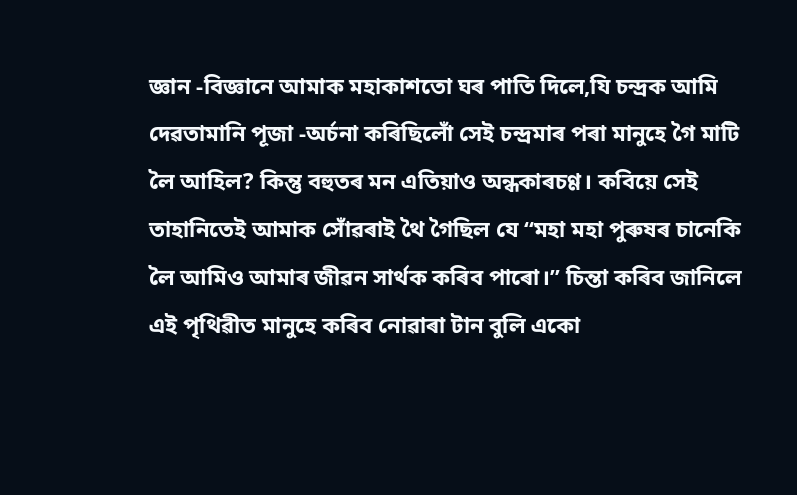জ্ঞান -বিজ্ঞানে আমাক মহাকাশতো ঘৰ পাতি দিলে,যি চন্দ্ৰক আমি দেৱতামানি পূজা -অৰ্চনা কৰিছিলোঁ সেই চন্দ্ৰমাৰ পৰা মানুহে গৈ মাটি লৈ আহিল? কিন্তু বহুতৰ মন এতিয়াও অন্ধকাৰচণ্ণ। কবিয়ে সেই তাহানিতেই আমাক সোঁৱৰাই থৈ গৈছিল যে “মহা মহা পুৰুষৰ চানেকি লৈ আমিও আমাৰ জীৱন সাৰ্থক কৰিব পাৰো।” চিন্তা কৰিব জানিলে এই পৃথিৱীত মানুহে কৰিব নোৱাৰা টান বুলি একো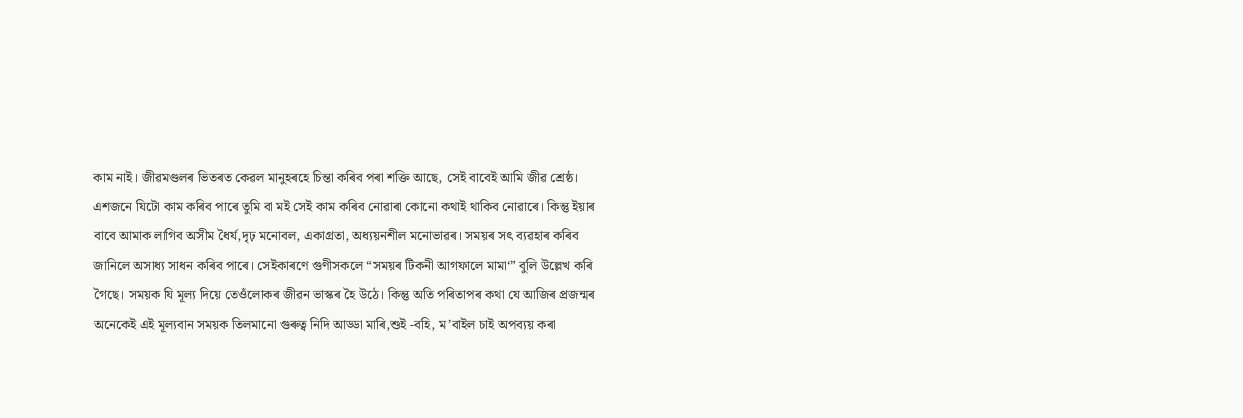কাম নাই। জীৱমণ্ডলৰ ভিতৰত কেৱল মানুহৰহে চিন্তা কৰিব পৰা শক্তি আছে, সেই বাবেই আমি জীৱ শ্ৰেষ্ঠ। এশজনে যিটো কাম কৰিব পাৰে তুমি বা মই সেই কাম কৰিব নোৱাৰা কোনো কথাই থাকিব নোৱাৰে। কিন্তু ইয়াৰ বাবে আমাক লাগিব অসীম ধৈৰ্য,দৃঢ় মনোবল, একাগ্ৰতা, অধ্যয়নশীল মনোভাৱৰ। সময়ৰ সৎ ব্যৱহাৰ কৰিব জানিলে অসাধ্য সাধন কৰিব পাৰে। সেইকাৰণে গুণীসকলে “সময়ৰ টিকনী আগফালে মামা‘” বুলি উল্লেখ কৰি গৈছে। সময়ক যি মূল্য দিয়ে তেওঁলোকৰ জীৱন ভাস্কৰ হৈ উঠে। কিন্তু অতি পৰিতাপৰ কথা যে আজিৰ প্ৰজন্মৰ অনেকেই এই মূল্যবান সময়ক তিলমানো গুৰুত্ব নিদি আড্ডা মাৰি,শুই -বহি, ম’বাইল চাই অপব্যয় কৰা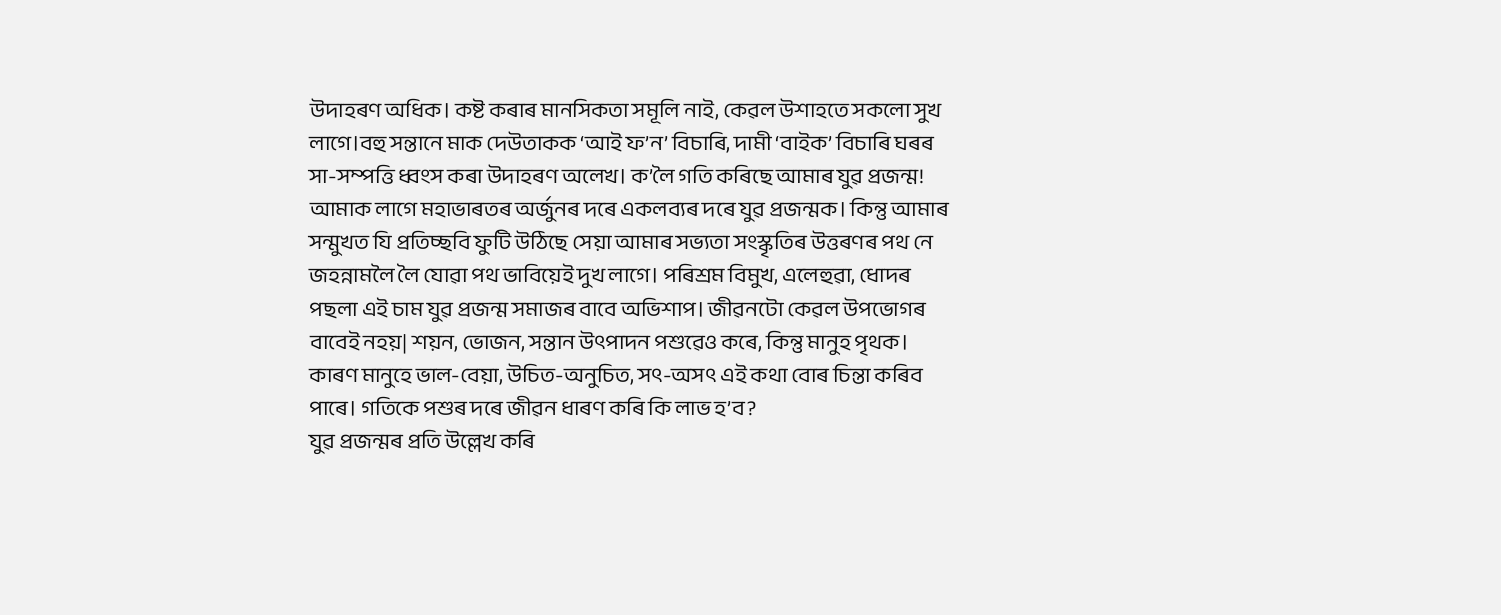উদাহৰণ অধিক। কষ্ট কৰাৰ মানসিকতা সমূলি নাই, কেৱল উশাহতে সকলো সুখ লাগে।বহু সন্তানে মাক দেউতাকক ‘আই ফ’ন’ বিচাৰি, দামী ‘বাইক’ বিচাৰি ঘৰৰ সা-সম্পত্তি ধ্বংস কৰা উদাহৰণ অলেখ। ক’লৈ গতি কৰিছে আমাৰ যুৱ প্ৰজন্ম! আমাক লাগে মহাভাৰতৰ অৰ্জুনৰ দৰে একলব্যৰ দৰে যুৱ প্ৰজন্মক। কিন্তু আমাৰ সন্মুখত যি প্ৰতিচ্ছবি ফুটি উঠিছে সেয়া আমাৰ সভ্যতা সংস্কৃতিৰ উত্তৰণৰ পথ নে জহন্নামলৈ লৈ যোৱা পথ ভাবিয়েই দুখ লাগে। পৰিশ্ৰম বিমুখ, এলেহুৱা, ধোদৰ পছলা এই চাম যুৱ প্ৰজন্ম সমাজৰ বাবে অভিশাপ। জীৱনটো কেৱল উপভোগৰ বাবেই নহয়| শয়ন, ভোজন, সন্তান উৎপাদন পশুৱেও কৰে, কিন্তু মানুহ পৃথক। কাৰণ মানুহে ভাল-বেয়া, উচিত-অনুচিত, সৎ-অসৎ এই কথা বোৰ চিন্তা কৰিব পাৰে। গতিকে পশুৰ দৰে জীৱন ধাৰণ কৰি কি লাভ হ’ব?
যুৱ প্ৰজন্মৰ প্ৰতি উল্লেখ কৰি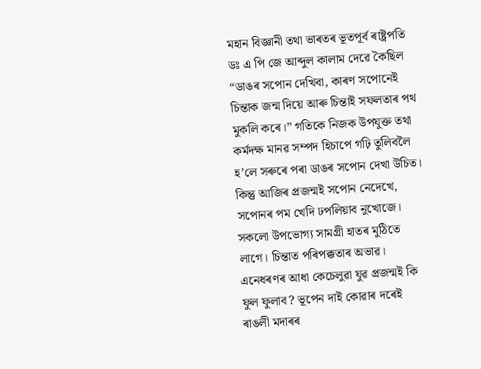মহান বিজ্ঞানী তথা ভাৰতৰ ভূতপূৰ্ব ৰাষ্ট্ৰপতি ডঃ এ পি জে আব্দুল কালাম দেৱে কৈছিল “ডাঙৰ সপোন দেখিবা, কাৰণ সপোনেই চিন্তাক জন্ম দিয়ে আৰু চিন্তাই সফলতাৰ পথ মুকলি কৰে।” গতিকে নিজক উপযুক্ত তথা কৰ্মদক্ষ মানৱ সম্পদ হিচাপে গঢ়ি তুলিবলৈ হ’লে সৰুৰে পৰা ডাঙৰ সপোন দেখা উচিত। কিন্তু আজিৰ প্ৰজন্মই সপোন নেদেখে, সপোনৰ পম খেদি ঢপলিয়াব নুখোজে। সকলো উপভোগ্য সামগ্ৰী হাতৰ মুঠিতে লাগে। চিন্তাত পৰিপক্কতাৰ অভাৱ। এনেধৰণৰ আধা কেচেলুৱা যুৱ প্ৰজন্মই কি ফুল ফুলাব? ভূপেন দাই কোৱাৰ দৰেই ৰাঙলী মদাৰৰ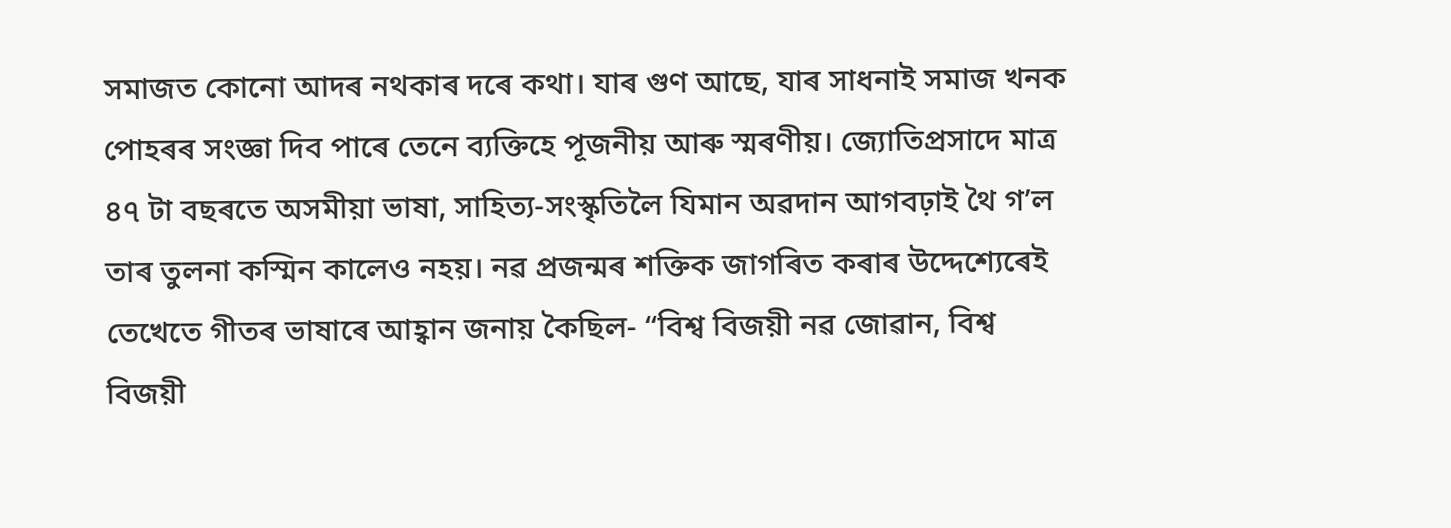সমাজত কোনো আদৰ নথকাৰ দৰে কথা। যাৰ গুণ আছে, যাৰ সাধনাই সমাজ খনক পোহৰৰ সংজ্ঞা দিব পাৰে তেনে ব্যক্তিহে পূজনীয় আৰু স্মৰণীয়। জ্যোতিপ্ৰসাদে মাত্ৰ ৪৭ টা বছৰতে অসমীয়া ভাষা, সাহিত্য-সংস্কৃতিলৈ যিমান অৱদান আগবঢ়াই থৈ গ’ল তাৰ তুলনা কস্মিন কালেও নহয়। নৱ প্ৰজন্মৰ শক্তিক জাগৰিত কৰাৰ উদ্দেশ্যেৰেই তেখেতে গীতৰ ভাষাৰে আহ্বান জনায় কৈছিল- “বিশ্ব বিজয়ী নৱ জোৱান, বিশ্ব বিজয়ী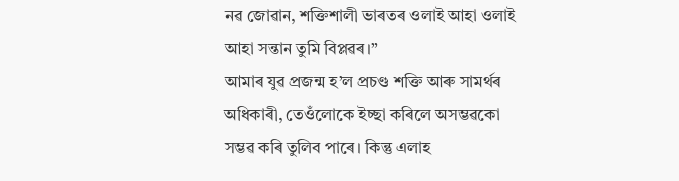নৱ জোৱান, শক্তিশালী ভাৰতৰ ওলাই আহা ওলাই আহা সন্তান তুমি বিপ্লৱৰ।”
আমাৰ যুৱ প্ৰজন্ম হ’ল প্ৰচণ্ড শক্তি আৰু সামৰ্থৰ অধিকাৰী, তেওঁলোকে ইচ্ছা কৰিলে অসম্ভৱকো সম্ভৱ কৰি তুলিব পাৰে। কিন্তু এলাহ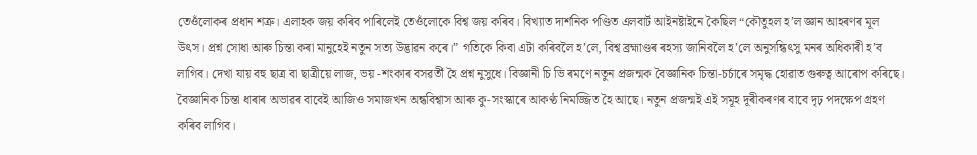তেওঁলোকৰ প্ৰধান শত্ৰু। এলাহক জয় কৰিব পাৰিলেই তেওঁলোকে বিশ্ব জয় কৰিব। বিখ্যাত দাৰ্শনিক পণ্ডিত এলবাৰ্ট আইনষ্টাইনে কৈছিল “কৌতুহল হ’ল জ্ঞান আহৰণৰ মূল উৎস। প্ৰশ্ন সোধা আৰু চিন্তা কৰা মানুহেই নতুন সত্য উদ্ভাৱন কৰে।” গতিকে কিবা এটা কৰিবলৈ হ’লে, বিশ্ব ব্ৰহ্মাণ্ডৰ ৰহস্য জানিবলৈ হ’লে অনুসন্ধিৎসু মনৰ অধিকাৰী হ’ব লাগিব। দেখা যায় বহু ছাত্ৰ বা ছাত্ৰীয়ে লাজ, ভয় -শংকাৰ বসৱৰ্তী হৈ প্ৰশ্ন নুসুধে। বিজ্ঞানী চি ভি ৰমণে নতুন প্ৰজন্মক বৈজ্ঞানিক চিন্তা-চৰ্চাৰে সমৃদ্ধ হোৱাত গুৰুত্ব আৰোপ কৰিছে। বৈজ্ঞানিক চিন্তা ধাৰাৰ অভাৱৰ বাবেই আজিও সমাজখন অন্ধবিশ্বাস আৰু কু-সংস্কাৰে আকণ্ঠ নিমজ্জিত হৈ আছে। নতুন প্ৰজন্মই এই সমূহ দূৰীকৰণৰ বাবে দৃঢ় পদক্ষেপ গ্ৰহণ কৰিব লাগিব।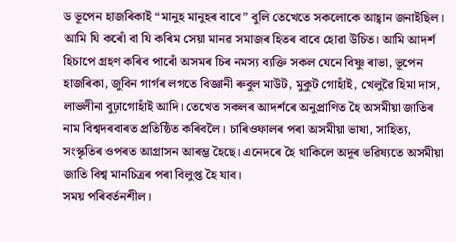ড ভূপেন হাজৰিকাই “মানুহ মানুহৰ বাবে” বুলি তেখেতে সকলোকে আহ্বান জনাইছিল। আমি যি কৰোঁ বা যি কৰিম সেয়া মানৱ সমাজৰ হিতৰ বাবে হোৱা উচিত। আমি আদৰ্শ হিচাপে গ্ৰহণ কৰিব পাৰোঁ অসমৰ চিৰ নমস্য ব্যক্তি সকল যেনে বিষ্ণু ৰাভা, ভূপেন হাজৰিকা, জুবিন গাৰ্গৰ লগতে বিজ্ঞানী ৰুবুল মাউট, মুকুট গোহাঁই, খেলুৱৈ হিমা দাস, লাভলীনা বুঢ়াগোহাঁই আদি। তেখেত সকলৰ আদৰ্শৰে অনুপ্ৰাণিত হৈ অসমীয়া জাতিৰ নাম বিশ্বদৰবাৰত প্ৰতিষ্ঠিত কৰিবলৈ। চাৰিওফালৰ পৰা অসমীয়া ভাষা, সাহিত্য, সংস্কৃতিৰ ওপৰত আগ্ৰাসন আৰম্ভ হৈছে। এনেদৰে হৈ থাকিলে অদূৰ ভৱিষ্যতে অসমীয়া জাতি বিশ্ব মানচিত্ৰৰ পৰা বিলুপ্ত হৈ যাব।
সময় পৰিবৰ্তনশীল।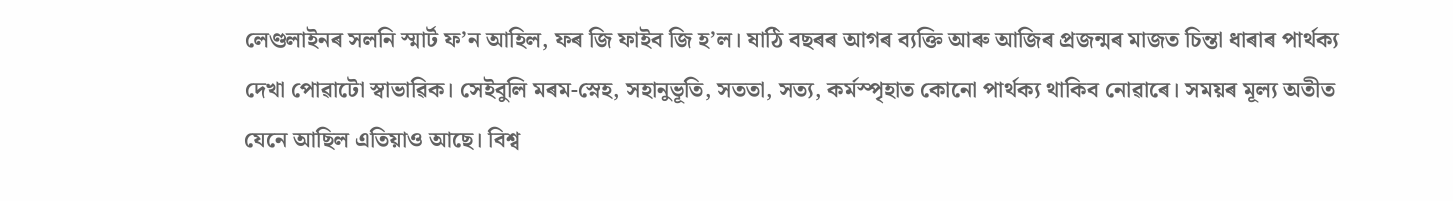লেণ্ডলাইনৰ সলনি স্মাৰ্ট ফ’ন আহিল, ফৰ জি ফাইব জি হ’ল। ষাঠি বছৰৰ আগৰ ব্যক্তি আৰু আজিৰ প্ৰজন্মৰ মাজত চিন্তা ধাৰাৰ পাৰ্থক্য দেখা পোৱাটো স্বাভাৱিক। সেইবুলি মৰম-স্নেহ, সহানুভূতি, সততা, সত্য, কৰ্মস্পৃহাত কোনো পাৰ্থক্য থাকিব নোৱাৰে। সময়ৰ মূল্য অতীত যেনে আছিল এতিয়াও আছে। বিশ্ব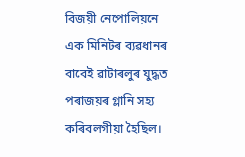বিজয়ী নেপোলিয়নে এক মিনিটৰ ব্যৱধানৰ বাবেই ৱাটাৰলুৰ যুদ্ধত পৰাজয়ৰ গ্লানি সহ্য কৰিবলগীয়া হৈছিল।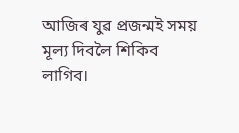আজিৰ যুৱ প্ৰজন্মই সময় মূল্য দিবলৈ শিকিব লাগিব।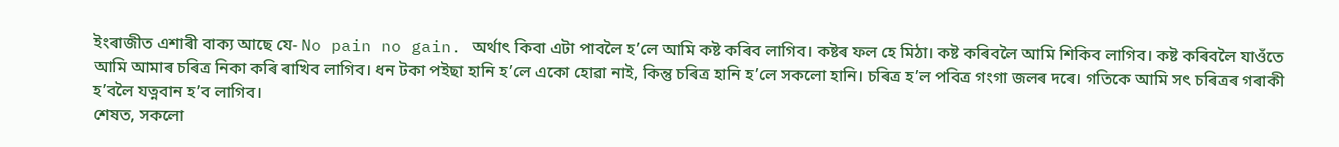ইংৰাজীত এশাৰী বাক্য আছে যে- No pain no gain. অৰ্থাৎ কিবা এটা পাবলৈ হ’লে আমি কষ্ট কৰিব লাগিব। কষ্টৰ ফল হে মিঠা। কষ্ট কৰিবলৈ আমি শিকিব লাগিব। কষ্ট কৰিবলৈ যাওঁতে আমি আমাৰ চৰিত্ৰ নিকা কৰি ৰাখিব লাগিব। ধন টকা পইছা হানি হ’লে একো হোৱা নাই, কিন্তু চৰিত্ৰ হানি হ’লে সকলো হানি। চৰিত্ৰ হ’ল পবিত্ৰ গংগা জলৰ দৰে। গতিকে আমি সৎ চৰিত্ৰৰ গৰাকী হ’বলৈ যত্নবান হ’ব লাগিব।
শেষত, সকলো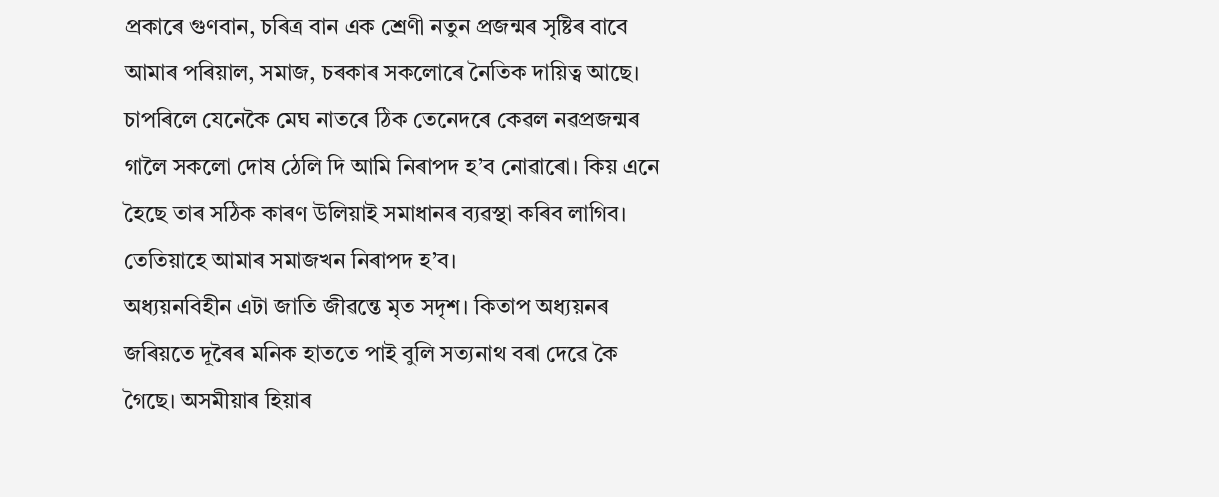প্ৰকাৰে গুণবান, চৰিত্ৰ বান এক শ্ৰেণী নতুন প্ৰজন্মৰ সৃষ্টিৰ বাবে আমাৰ পৰিয়াল, সমাজ, চৰকাৰ সকলোৰে নৈতিক দায়িত্ব আছে। চাপৰিলে যেনেকৈ মেঘ নাতৰে ঠিক তেনেদৰে কেৱল নৱপ্ৰজন্মৰ গালৈ সকলো দোষ ঠেলি দি আমি নিৰাপদ হ’ব নোৱাৰো। কিয় এনে হৈছে তাৰ সঠিক কাৰণ উলিয়াই সমাধানৰ ব্যৱস্থা কৰিব লাগিব। তেতিয়াহে আমাৰ সমাজখন নিৰাপদ হ’ব।
অধ্যয়নবিহীন এটা জাতি জীৱন্তে মৃত সদৃশ। কিতাপ অধ্যয়নৰ জৰিয়তে দূৰৈৰ মনিক হাততে পাই বুলি সত্যনাথ বৰা দেৱে কৈ গৈছে। অসমীয়াৰ হিয়াৰ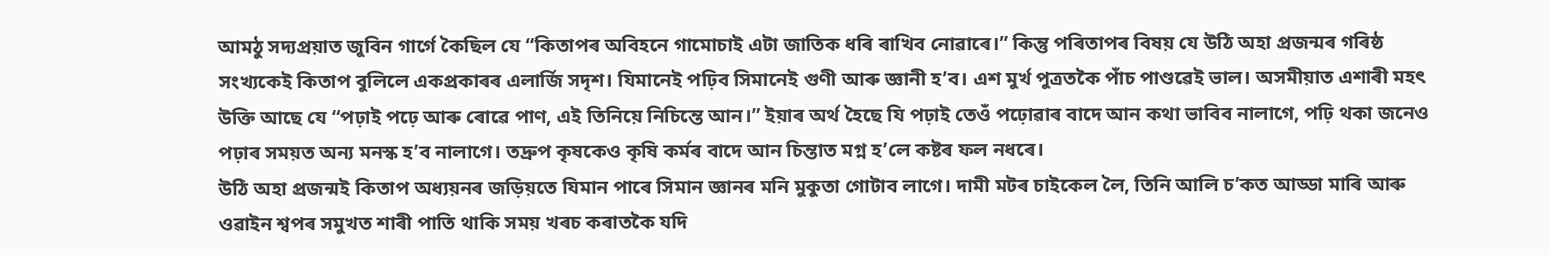আমঠু সদ্যপ্ৰয়াত জুবিন গাৰ্গে কৈছিল যে “কিতাপৰ অবিহনে গামোচাই এটা জাতিক ধৰি ৰাখিব নোৱাৰে।” কিন্তু পৰিতাপৰ বিষয় যে উঠি অহা প্ৰজন্মৰ গৰিষ্ঠ সংখ্যকেই কিতাপ বুলিলে একপ্ৰকাৰৰ এলাৰ্জি সদৃশ। যিমানেই পঢ়িব সিমানেই গুণী আৰু জ্ঞানী হ’ব। এশ মুৰ্খ পুত্ৰতকৈ পাঁচ পাণ্ডৱেই ভাল। অসমীয়াত এশাৰী মহৎ উক্তি আছে যে “পঢ়াই পঢ়ে আৰু ৰোৱে পাণ, এই তিনিয়ে নিচিন্তে আন।” ইয়াৰ অৰ্থ হৈছে যি পঢ়াই তেওঁ পঢ়োৱাৰ বাদে আন কথা ভাবিব নালাগে, পঢ়ি থকা জনেও পঢ়াৰ সময়ত অন্য মনস্ক হ’ব নালাগে। তদ্ৰুপ কৃষকেও কৃষি কৰ্মৰ বাদে আন চিন্তাত মগ্ন হ’লে কষ্টৰ ফল নধৰে।
উঠি অহা প্ৰজন্মই কিতাপ অধ্যয়নৰ জড়িয়তে যিমান পাৰে সিমান জ্ঞানৰ মনি মুকুতা গোটাব লাগে। দামী মটৰ চাইকেল লৈ, তিনি আলি চ’কত আড্ডা মাৰি আৰু ওৱাইন শ্বপৰ সমুখত শাৰী পাতি থাকি সময় খৰচ কৰাতকৈ যদি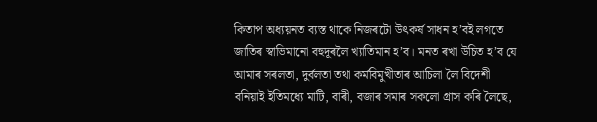কিতাপ অধ্যয়নত ব্যস্ত থাকে নিজৰটো উৎকৰ্ষ সাধন হ’বই লগতে জাতিৰ স্বাভিমানো বহুদূৰলৈ খ্যাতিমান হ’ব। মনত ৰখা উচিত হ’ব যে আমাৰ সৰলতা, দুৰ্বলতা তথা কৰ্মবিমুখীতাৰ আচিলা লৈ বিদেশী বনিয়াই ইতিমধ্যে মাটি, বাৰী, বজাৰ সমাৰ সকলো গ্ৰাস কৰি লৈছে,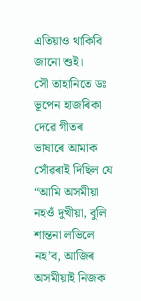এতিয়াও থাকিবি জানো শুই।
সৌ তাহানিতে ডঃ ভূপেন হাজৰিকা দেৱে গীতৰ ভাষাৰে আমাক সোঁৱৰাই দিছিল যে “আমি অসমীয়া নহওঁ দুখীয়া, বুলি শান্তনা লভিলে নহ’ব, আজিৰ অসমীয়াই নিজক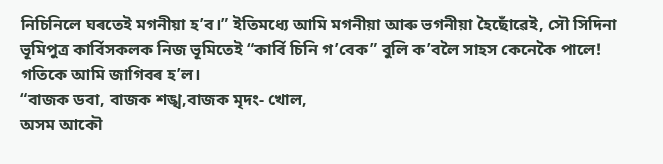নিচিনিলে ঘৰতেই মগনীয়া হ’ব।” ইতিমধ্যে আমি মগনীয়া আৰু ভগনীয়া হৈছোঁৱেই, সৌ সিদিনা ভূমিপুত্ৰ কাৰ্বিসকলক নিজ ভূমিতেই “কাৰ্বি চিনি গ’বেক” বুলি ক’বলৈ সাহস কেনেকৈ পালে! গতিকে আমি জাগিবৰ হ’ল।
“বাজক ডবা, বাজক শঙ্খ,বাজক মৃদং- খোল,
অসম আকৌ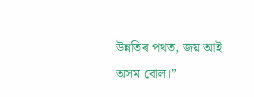উন্নতিৰ পথত, জয় আই অসম বোল।”